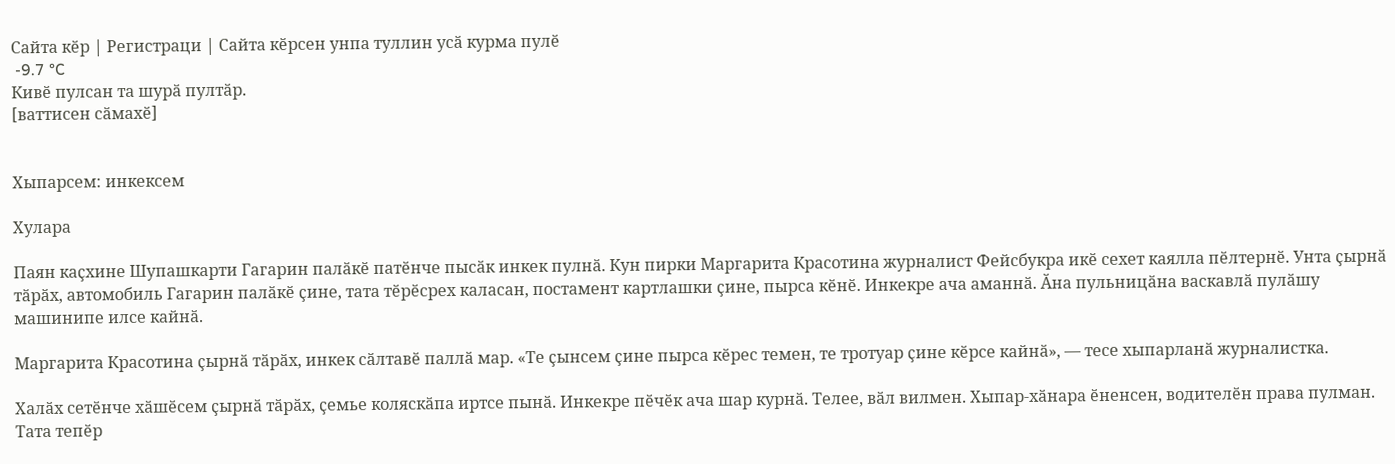Сайта кӗр | Регистраци | Сайта кӗрсен унпа туллин усӑ курма пулӗ
 -9.7 °C
Кивӗ пулсан та шурӑ пултӑр.
[ваттисен сӑмахӗ]


Хыпарсем: инкексем

Хулара

Паян каҫхине Шупашкарти Гагарин палӑкӗ патӗнче пысӑк инкек пулнӑ. Кун пирки Маргарита Красотина журналист Фейсбукра икӗ сехет каялла пӗлтернӗ. Унта ҫырнӑ тӑрӑх, автомобиль Гагарин палӑкӗ ҫине, тата тӗрӗсрех каласан, постамент картлашки ҫине, пырса кӗнӗ. Инкекре ача аманнӑ. Ӑна пульницӑна васкавлӑ пулӑшу машинипе илсе кайнӑ.

Маргарита Красотина ҫырнӑ тӑрӑх, инкек сӑлтавӗ паллӑ мар. «Те ҫынсем ҫине пырса кӗрес темен, те тротуар ҫине кӗрсе кайнӑ», — тесе хыпарланӑ журналистка.

Халӑх сетӗнче хӑшӗсем ҫырнӑ тӑрӑх, ҫемье коляскӑпа иртсе пынӑ. Инкекре пӗчӗк ача шар курнӑ. Телее, вӑл вилмен. Хыпар-хӑнара ӗненсен, водителӗн права пулман. Тата тепӗр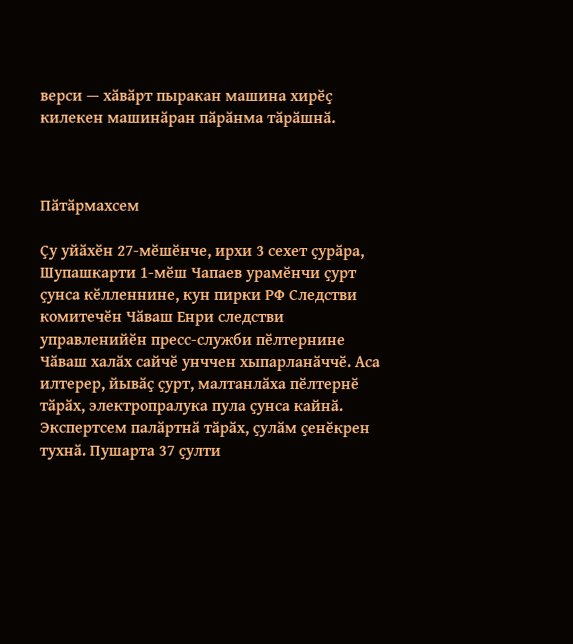верси — хӑвӑрт пыракан машина хирӗҫ килекен машинӑран пӑрӑнма тӑрӑшнӑ.



Пӑтӑрмахсем

Ҫу уйӑхӗн 27-мӗшӗнче, ирхи 3 сехет ҫурӑра, Шупашкарти 1-мӗш Чапаев урамӗнчи ҫурт ҫунса кӗлленнине, кун пирки РФ Следстви комитечӗн Чӑваш Енри следстви управленийӗн пресс-служби пӗлтернине Чӑваш халӑх сайчӗ унччен хыпарланӑччӗ. Аса илтерер, йывӑҫ ҫурт, малтанлӑха пӗлтернӗ тӑрӑх, электропралука пула ҫунса кайнӑ. Экспертсем палӑртнӑ тӑрӑх, ҫулӑм ҫенӗкрен тухнӑ. Пушарта 37 ҫулти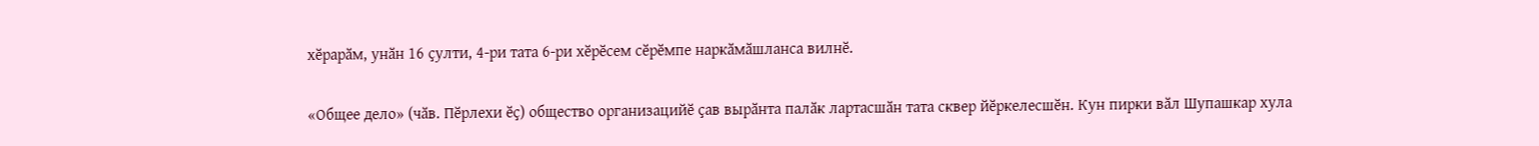хӗрарӑм, унӑн 16 ҫулти, 4-ри тата 6-ри хӗрӗсем сӗрӗмпе наркӑмӑшланса вилнӗ.

«Общее дело» (чӑв. Пӗрлехи ӗҫ) общество организацийӗ ҫав вырӑнта палӑк лартасшӑн тата сквер йӗркелесшӗн. Кун пирки вӑл Шупашкар хула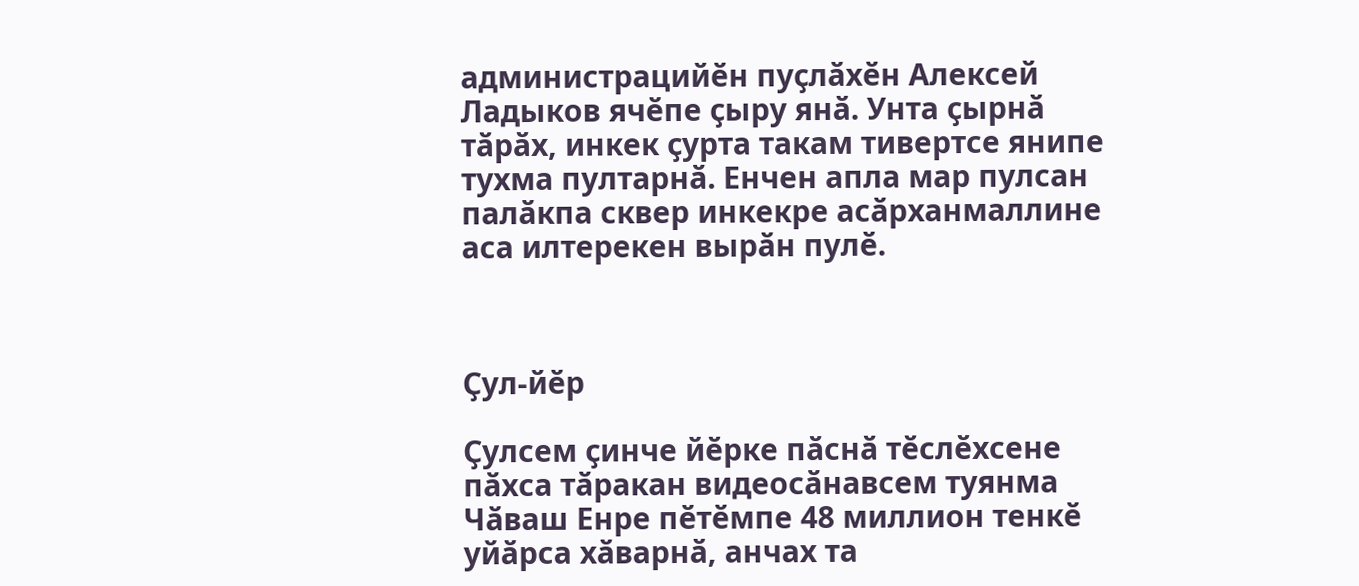администрацийӗн пуҫлӑхӗн Алексей Ладыков ячӗпе ҫыру янӑ. Унта ҫырнӑ тӑрӑх, инкек ҫурта такам тивертсе янипе тухма пултарнӑ. Енчен апла мар пулсан палӑкпа сквер инкекре асӑрханмаллине аса илтерекен вырӑн пулӗ.



Ҫул-йӗр

Ҫулсем ҫинче йӗрке пӑснӑ тӗслӗхсене пӑхса тӑракан видеосӑнавсем туянма Чӑваш Енре пӗтӗмпе 48 миллион тенкӗ уйӑрса хӑварнӑ, анчах та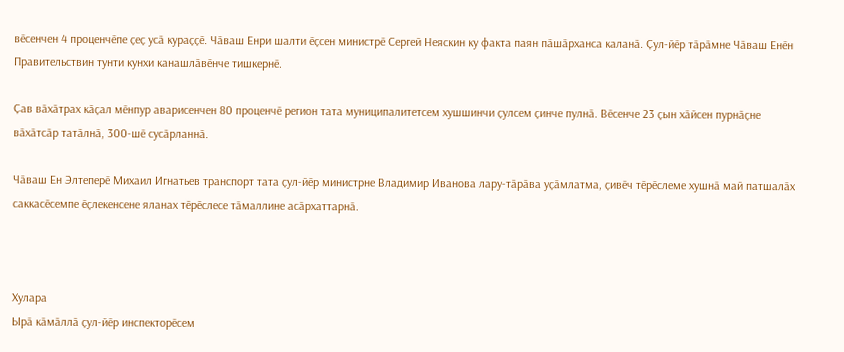вӗсенчен 4 проценчӗпе ҫеҫ усӑ кураҫҫӗ. Чӑваш Енри шалти ӗҫсен министрӗ Сергей Неяскин ку факта паян пӑшӑрханса каланӑ. Ҫул-йӗр тӑрӑмне Чӑваш Енӗн Правительствин тунти кунхи канашлӑвӗнче тишкернӗ.

Ҫав вӑхӑтрах кӑҫал мӗнпур аварисенчен 80 проценчӗ регион тата муниципалитетсем хушшинчи ҫулсем ҫинче пулнӑ. Вӗсенче 23 ҫын хӑйсен пурнӑҫне вӑхӑтсӑр татӑлнӑ, 300-шӗ сусӑрланнӑ.

Чӑваш Ен Элтеперӗ Михаил Игнатьев транспорт тата ҫул-йӗр министрне Владимир Иванова лару-тӑрӑва уҫӑмлатма, ҫивӗч тӗрӗслеме хушнӑ май патшалӑх саккасӗсемпе ӗҫлекенсене яланах тӗрӗслесе тӑмаллине асӑрхаттарнӑ.



Хулара
Ырӑ кӑмӑллӑ ҫул-йӗр инспекторӗсем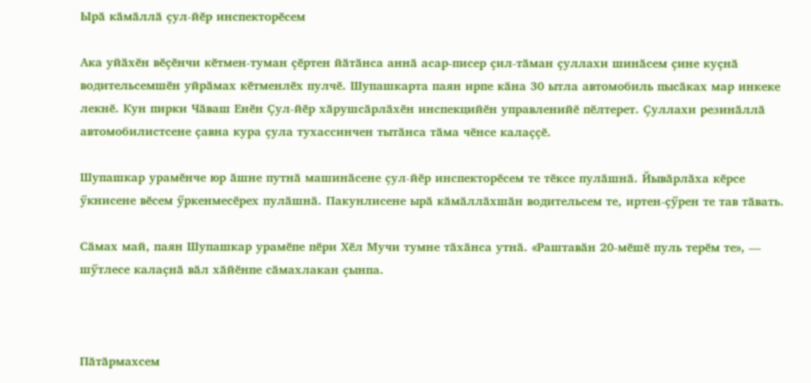Ырӑ кӑмӑллӑ ҫул-йӗр инспекторӗсем

Ака уйӑхӗн вӗҫӗнчи кӗтмен-туман ҫӗртен йӑтӑнса аннӑ асар-писер ҫил-тӑман ҫуллахи шинӑсем ҫине куҫнӑ водительсемшӗн уйрӑмах кӗтменлӗх пулчӗ. Шупашкарта паян ирпе кӑна 30 ытла автомобиль пысӑках мар инкеке лекнӗ. Кун пирки Чӑваш Енӗн Ҫул-йӗр хӑрушсӑрлӑхӗн инспекцийӗн управленийӗ пӗлтерет. Ҫуллахи резинӑллӑ автомобилистсене ҫавна кура ҫула тухассинчен тытӑнса тӑма чӗнсе калаҫҫӗ.

Шупашкар урамӗнче юр ӑшне путнӑ машинӑсене ҫул-йӗр инспекторӗсем те тӗксе пулӑшнӑ. Йывӑрлӑха кӗрсе ӳкнисене вӗсем ӳркенмесӗрех пулӑшнӑ. Пакунлисене ырӑ кӑмӑллӑхшӑн водительсем те, иртен-ҫӳрен те тав тӑвать.

Сӑмах май, паян Шупашкар урамӗпе пӗри Хӗл Мучи тумне тӑхӑнса утнӑ. «Раштавӑн 20-мӗшӗ пуль терӗм те», — шӳтлесе калаҫнӑ вӑл хӑйӗнпе сӑмахлакан ҫынпа.



Пӑтӑрмахсем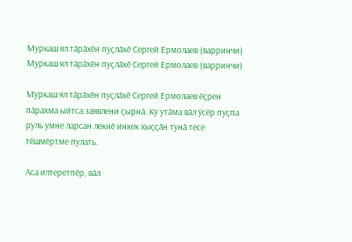Муркаш ял тӑрӑхӗн пуҫлӑхӗ Сергей Ермолаев (варринчи)
Муркаш ял тӑрӑхӗн пуҫлӑхӗ Сергей Ермолаев (варринчи)

Муркаш ял тӑрӑхӗн пуҫлӑхӗ Сергей Ермолаев ӗҫрен пӑрахма ыйтса заявлени ҫырнӑ. Ку утӑма вӑл ӳсӗр пуҫпа руль умне ларсан лекнӗ инкек хыҫҫӑн тунӑ тесе тӗшмӗртме пулать.

Аса илтеретпӗр, вӑл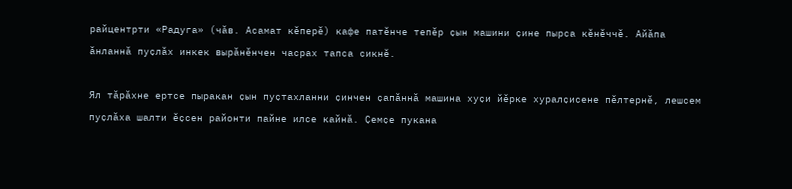райцентрти «Радуга» (чӑв. Асамат кӗперӗ) кафе патӗнче тепӗр ҫын машини ҫине пырса кӗнӗччӗ. Айӑпа ӑнланнӑ пуҫлӑх инкек вырӑнӗнчен часрах тапса сикнӗ.

Ял тӑрӑхне ертсе пыракан ҫын пуҫтахланни ҫинчен ҫапӑннӑ машина хуҫи йӗрке хуралҫисене пӗлтернӗ, лешсем пуҫлӑха шалти ӗҫсен районти пайне илсе кайнӑ. Ҫемҫе пукана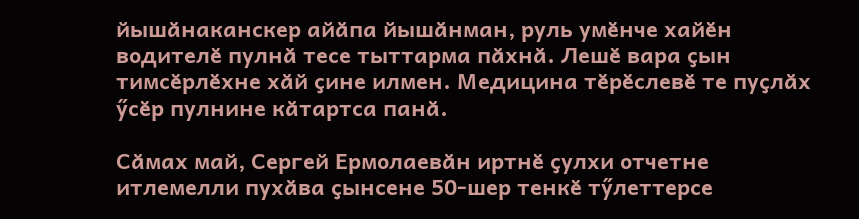йышӑнаканскер айӑпа йышӑнман, руль умӗнче хайӗн водителӗ пулнӑ тесе тыттарма пӑхнӑ. Лешӗ вара ҫын тимсӗрлӗхне хӑй ҫине илмен. Медицина тӗрӗслевӗ те пуҫлӑх ӳсӗр пулнине кӑтартса панӑ.

Сӑмах май, Сергей Ермолаевӑн иртнӗ ҫулхи отчетне итлемелли пухӑва ҫынсене 50-шер тенкӗ тӳлеттерсе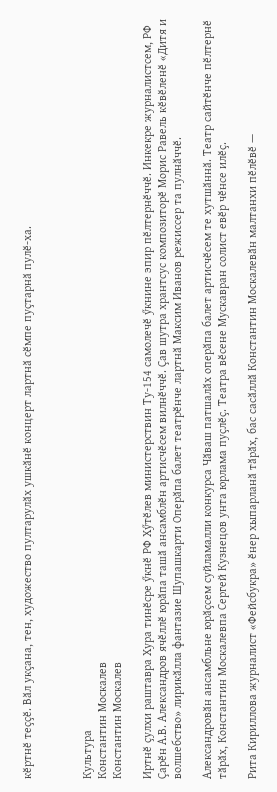кӗртнӗ теҫҫӗ. Вӑл укҫана, тен, художество пултарулӑх ушкӑнӗ концерт лартнӑ сӗмпе пуҫтарнӑ пулӗ-ха.



Культура
Константин Москалев
Константин Москалев

Иртнӗ ҫулхи раштавра Хура тинӗсре ӳкнӗ РФ Хӳтӗлев министерствин Ту-154 самолечӗ ӳкнине эпир пӗлтернӗччӗ. Инкекре журналистсем, РФ Ҫарӗн А.В. Александров ячӗллӗ юрӑпа ташӑ ансамблӗн артисчӗсем вилнӗччӗ. Ҫав шутра хрантсус композиторӗ Морис Равель кӗвӗленӗ «Дитя и волшебство» лирикӑлла фантазие Шупашкарти Оперӑпа балет театрӗнче лартнӑ Максим Иванов режиссер та пулнӑччӗ.

Александровӑн ансамбльне юрӑҫсем суйламалли конкурса Чӑваш патшалӑх оперӑпа балет артисчӗсем те хутшӑннӑ. Театр сайтӗнче пӗлтернӗ тӑрӑх, Константин Москалевпа Сергей Кузнецов унта юрлама пуҫлӗҫ. Театра вӗсене Мускавран солист евӗр чӗнсе илӗҫ.

Рита Кириллова журналист «Фейсбукра» ӗнер хыпарланӑ тӑрӑх, бас сасӑллӑ Константин Москалевӑн малтанхи пӗлӗвӗ —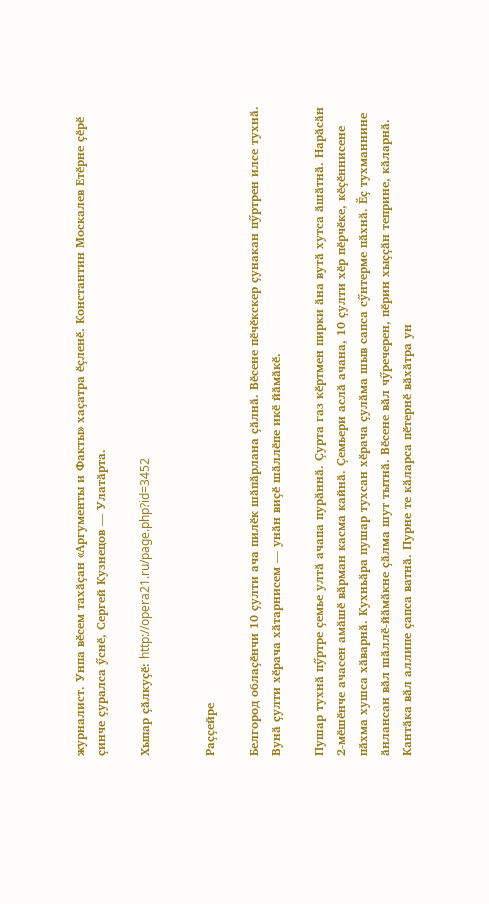журналист. Унпа вӗсем тахӑҫан «Аргументы и Факты» хаҫатра ӗҫленӗ. Константин Москалев Етӗрне ҫӗрӗ ҫинче ҫуралса ӳснӗ, Сергей Кузнецов — Улатӑрта.

Хыпар ҫӑлкуҫӗ: http://opera21.ru/page.php?id=3452


Раҫҫейре

Белгород облаҫӗнчи 10 ҫулти ача пилӗк шӑпӑрлана ҫӑлнӑ. Вӗсене пӗчӗкскер ҫунакан пӳртрен илсе тухнӑ. Вунӑ ҫулти хӗрача хӑтарнисем — унӑн виҫӗ шӑллӗпе икӗ йӑмӑкӗ.

Пушар тухнӑ пӳртре ҫемье ултӑ ачапа пурӑннӑ. Ҫурта газ кӗртмен пирки ӑна вутӑ хутса ӑшӑтнӑ. Нарӑсӑн 2-мӗшӗнче ачасен амӑшӗ вӑрман касма кайнӑ. Ҫемьери аслӑ ачана, 10 ҫулти хӗр пӗрчӗке, кӗҫӗннисене пӑхма хушса хӑварнӑ. Кухньӑра пушар тухсан хӗрача ҫулӑма шыв сапса сӳнтерме пӑхнӑ. Ӗҫ тухманнине ӑнлансан вӑл шӑллӗ-йӑмӑкне ҫӑлма шут тытнӑ. Вӗсене вӑл чӳречерен, пӗрин хыҫҫӑн теприне, кӑларнӑ. Кантӑка вӑл аллипе ҫапса ватнӑ. Пурне те кӑларса пӗтернӗ вӑхӑтра ун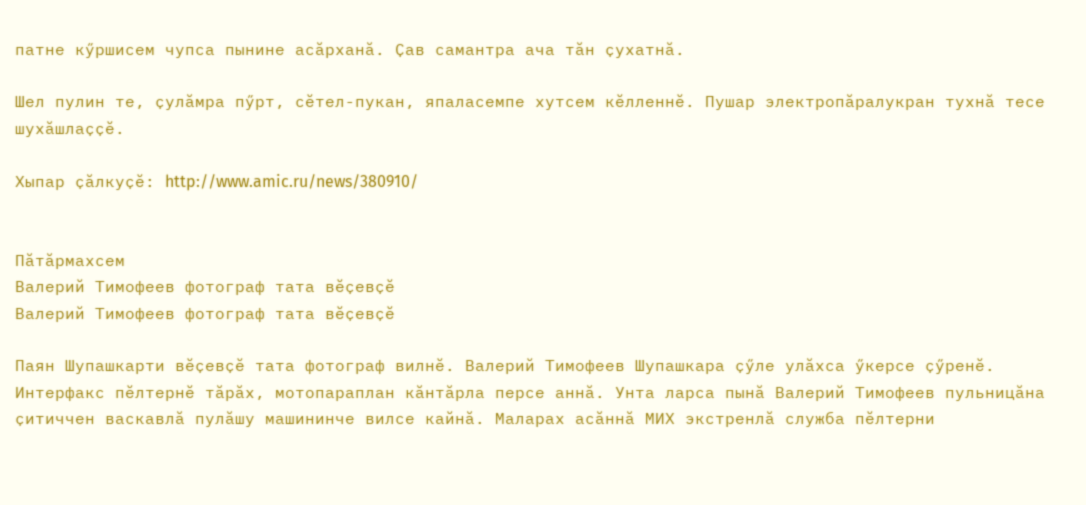патне кӳршисем чупса пынине асӑрханӑ. Ҫав самантра ача тӑн ҫухатнӑ.

Шел пулин те, ҫулӑмра пӳрт, сӗтел-пукан, япаласемпе хутсем кӗлленнӗ. Пушар электропӑралукран тухнӑ тесе шухӑшлаҫҫӗ.

Хыпар ҫӑлкуҫӗ: http://www.amic.ru/news/380910/


Пӑтӑрмахсем
Валерий Тимофеев фотограф тата вӗҫевҫӗ
Валерий Тимофеев фотограф тата вӗҫевҫӗ

Паян Шупашкарти вӗҫевҫӗ тата фотограф вилнӗ. Валерий Тимофеев Шупашкара ҫӳле улӑхса ӳкерсе ҫӳренӗ. Интерфакс пӗлтернӗ тӑрӑх, мотопараплан кӑнтӑрла персе аннӑ. Унта ларса пынӑ Валерий Тимофеев пульницӑна ҫитиччен васкавлӑ пулӑшу машининче вилсе кайнӑ. Маларах асӑннӑ МИХ экстренлӑ служба пӗлтерни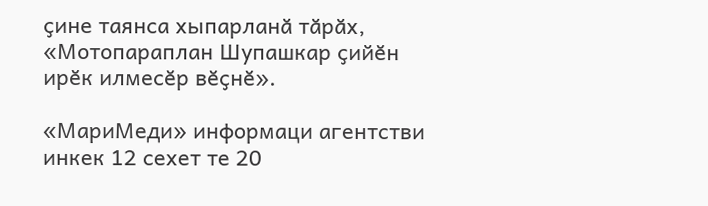ҫине таянса хыпарланӑ тӑрӑх, «Мотопараплан Шупашкар ҫийӗн ирӗк илмесӗр вӗҫнӗ».

«МариМеди» информаци агентстви инкек 12 сехет те 20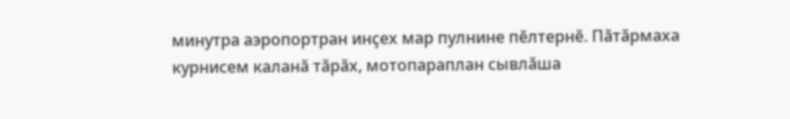минутра аэропортран инҫех мар пулнине пӗлтернӗ. Пӑтӑрмаха курнисем каланӑ тӑрӑх, мотопараплан сывлӑша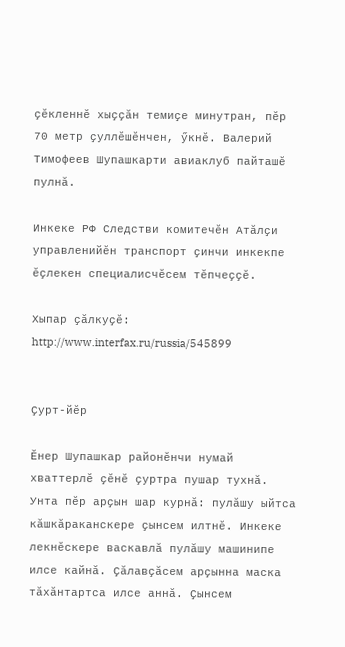ҫӗкленнӗ хыҫҫӑн темиҫе минутран, пӗр 70 метр ҫуллӗшӗнчен, ӳкнӗ. Валерий Тимофеев Шупашкарти авиаклуб пайташӗ пулнӑ.

Инкеке РФ Следстви комитечӗн Атӑлҫи управленийӗн транспорт ҫинчи инкекпе ӗҫлекен специалисчӗсем тӗпчеҫҫӗ.

Хыпар ҫӑлкуҫӗ: http://www.interfax.ru/russia/545899


Ҫурт-йӗр

Ӗнер Шупашкар районӗнчи нумай хваттерлӗ ҫӗнӗ ҫуртра пушар тухнӑ. Унта пӗр арҫын шар курнӑ: пулӑшу ыйтса кӑшкӑраканскере ҫынсем илтнӗ. Инкеке лекнӗскере васкавлӑ пулӑшу машинипе илсе кайнӑ. Ҫӑлавҫӑсем арҫынна маска тӑхӑнтартса илсе аннӑ. Ҫынсем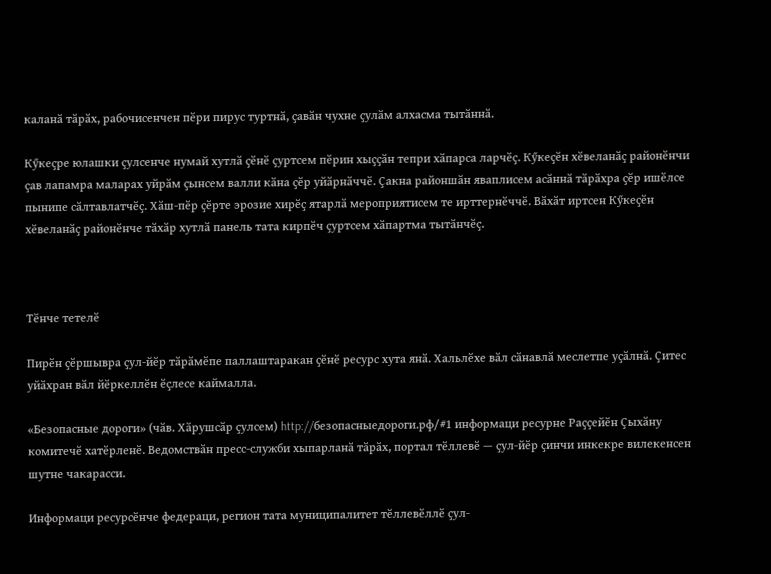каланӑ тӑрӑх, рабочисенчен пӗри пирус туртнӑ, ҫавӑн чухне ҫулӑм алхасма тытӑннӑ.

Кӳкеҫре юлашки ҫулсенче нумай хутлӑ ҫӗнӗ ҫуртсем пӗрин хыҫҫӑн тепри хӑпарса ларчӗҫ. Кӳкеҫӗн хӗвеланӑҫ районӗнчи ҫав лапамра маларах уйрӑм ҫынсем валли кӑна ҫӗр уйӑрнӑччӗ. Ҫакна районшӑн яваплисем асӑннӑ тӑрӑхра ҫӗр ишӗлсе пынипе сӑлтавлатчӗҫ. Хӑш-пӗр ҫӗрте эрозие хирӗҫ ятарлӑ мероприятисем те ирттернӗччӗ. Вӑхӑт иртсен Кӳкеҫӗн хӗвеланӑҫ районӗнче тӑхӑр хутлӑ панель тата кирпӗч ҫуртсем хӑпартма тытӑнчӗҫ.



Тӗнче тетелӗ

Пирӗн ҫӗршывра ҫул-йӗр тӑрӑмӗпе паллаштаракан ҫӗнӗ ресурс хута янӑ. Хальлӗхе вӑл сӑнавлӑ меслетпе уҫӑлнӑ. Ҫитес уйӑхран вӑл йӗркеллӗн ӗҫлесе каймалла.

«Безопасные дороги» (чӑв. Хӑрушсӑр ҫулсем) http://безопасныедороги.рф/#1 информаци ресурне Раҫҫейӗн Ҫыхӑну комитечӗ хатӗрленӗ. Ведомствӑн пресс-служби хыпарланӑ тӑрӑх, портал тӗллевӗ — ҫул-йӗр ҫинчи инкекре вилекенсен шутне чакарасси.

Информаци ресурсӗнче федераци, регион тата муниципалитет тӗллевӗллӗ ҫул-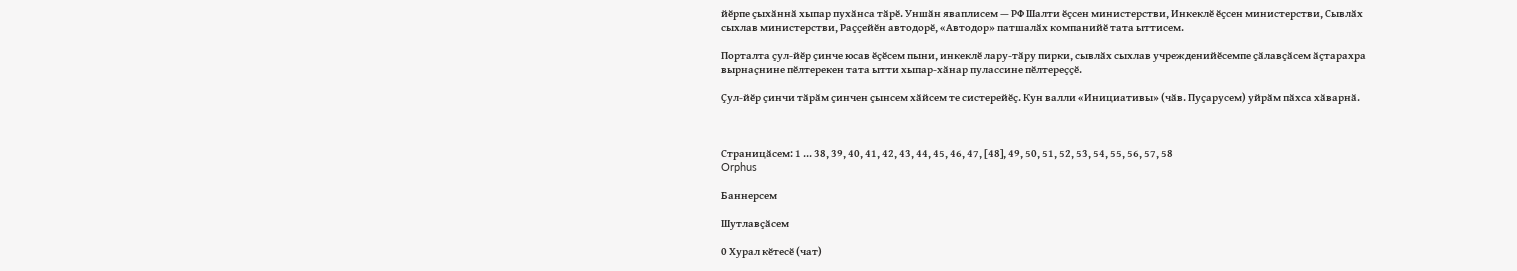йӗрпе ҫыхӑннӑ хыпар пухӑнса тӑрӗ. Уншӑн яваплисем — РФ Шалти ӗҫсен министерстви, Инкеклӗ ӗҫсен министерстви, Сывлӑх сыхлав министерстви, Раҫҫейӗн автодорӗ, «Автодор» патшалӑх компанийӗ тата ыттисем.

Порталта ҫул-йӗр ҫинче юсав ӗҫӗсем пыни, инкеклӗ лару-тӑру пирки, сывлӑх сыхлав учрежденийӗсемпе ҫӑлавҫӑсем ӑҫтарахра вырнаҫнине пӗлтерекен тата ытти хыпар-хӑнар пулассине пӗлтереҫҫӗ.

Ҫул-йӗр ҫинчи тӑрӑм ҫинчен ҫынсем хӑйсем те систерейӗҫ. Кун валли «Инициативы» (чӑв. Пуҫарусем) уйрӑм пӑхса хӑварнӑ.



Страницӑсем: 1 ... 38, 39, 40, 41, 42, 43, 44, 45, 46, 47, [48], 49, 50, 51, 52, 53, 54, 55, 56, 57, 58
Orphus

Баннерсем

Шутлавҫӑсем

0 Хурал кӗтесӗ (чат)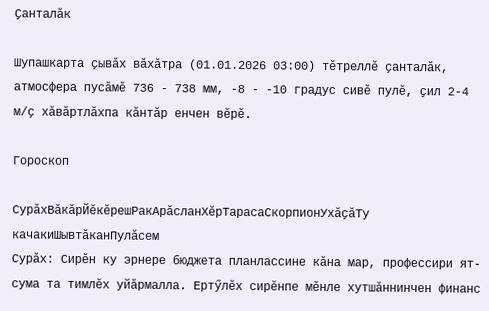Ҫанталӑк

Шупашкарта ҫывӑх вӑхӑтра (01.01.2026 03:00) тӗтреллӗ ҫанталӑк, атмосфера пусӑмӗ 736 - 738 мм, -8 - -10 градус сивӗ пулӗ, ҫил 2-4 м/ҫ хӑвӑртлӑхпа кӑнтӑр енчен вӗрӗ.

Гороскоп

СурӑхВӑкӑрЙӗкӗрешРакАрӑсланХӗрТарасаСкорпионУхӑҫӑТу качакиШывтӑканПулӑсем
Сурӑх: Сирӗн ку эрнере бюджета планлассине кӑна мар, профессири ят-сума та тимлӗх уйӑрмалла. Ертӳлӗх сирӗнпе мӗнле хутшӑннинчен финанс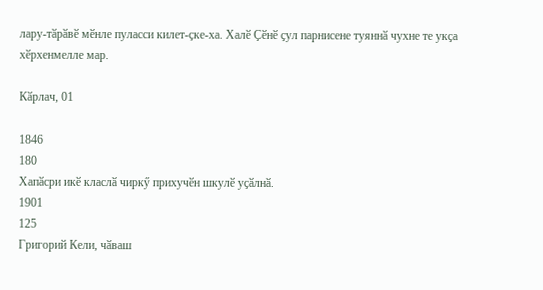лару-тӑрӑвӗ мӗнле пуласси килет-ҫке-ха. Халӗ Ҫӗнӗ ҫул парнисене туяннӑ чухне те укҫа хӗрхенмелле мар.

Кӑрлач, 01

1846
180
Хапӑсри икӗ класлӑ чиркӳ прихучӗн шкулӗ уҫӑлнӑ.
1901
125
Григорий Кели, чӑваш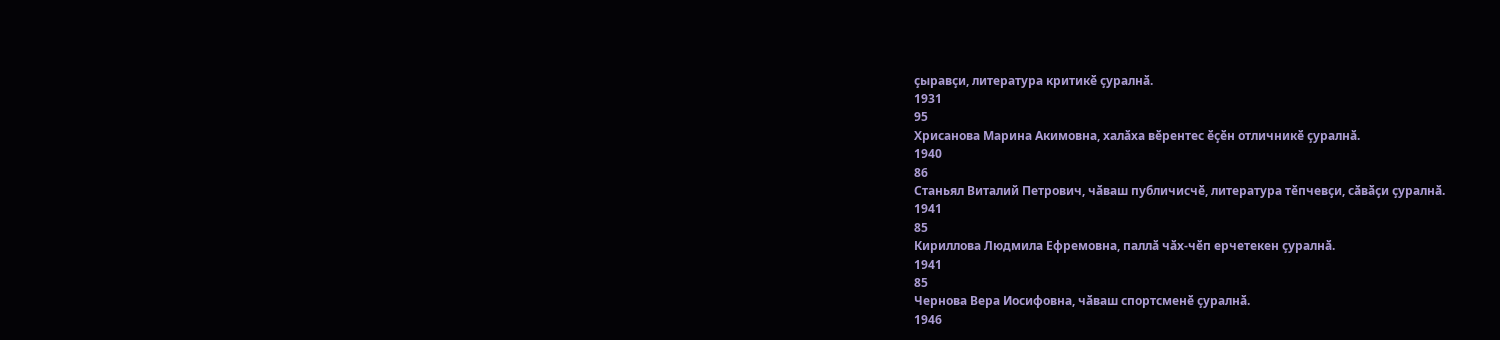ҫыравҫи, литература критикӗ ҫуралнӑ.
1931
95
Хрисанова Марина Акимовна, халӑха вӗрентес ӗҫӗн отличникӗ ҫуралнӑ.
1940
86
Станьял Виталий Петрович, чӑваш публичисчӗ, литература тӗпчевҫи, сӑвӑҫи ҫуралнӑ.
1941
85
Кириллова Людмила Ефремовна, паллӑ чӑх-чӗп ерчетекен ҫуралнӑ.
1941
85
Чернова Вера Иосифовна, чӑваш спортсменӗ ҫуралнӑ.
1946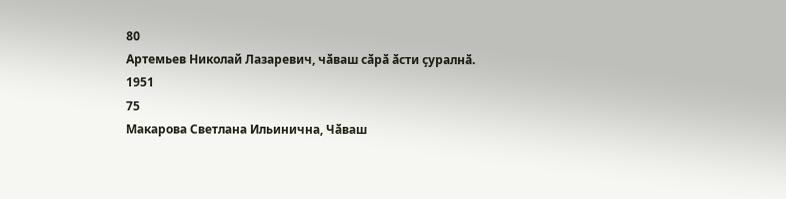80
Артемьев Николай Лазаревич, чӑваш сӑрӑ ӑсти ҫуралнӑ.
1951
75
Макарова Светлана Ильинична, Чӑваш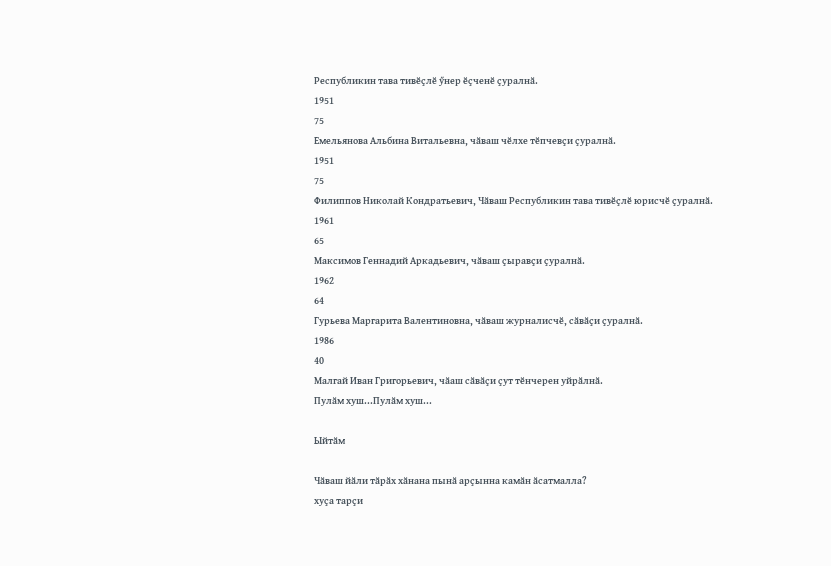Республикин тава тивӗҫлӗ ӳнер ӗҫченӗ ҫуралнӑ.
1951
75
Емельянова Альбина Витальевна, чӑваш чӗлхе тӗпчевҫи ҫуралнӑ.
1951
75
Филиппов Николай Кондратьевич, Чӑваш Республикин тава тивӗҫлӗ юрисчӗ ҫуралнӑ.
1961
65
Максимов Геннадий Аркадьевич, чӑваш ҫыравҫи ҫуралнӑ.
1962
64
Гурьева Маргарита Валентиновна, чӑваш журналисчӗ, сӑвӑҫи ҫуралнӑ.
1986
40
Малгай Иван Григорьевич, чӑаш сӑвӑҫи ҫут тӗнчерен уйрӑлнӑ.
Пулӑм хуш...Пулӑм хуш...

Ыйтӑм

Чӑваш йӑли тӑрӑх хӑнана пынӑ арҫынна камӑн ӑсатмалла?
хуҫа тарҫи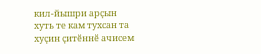кил-йышри арҫын
хуть те кам тухсан та
хуҫин ҫитӗннӗ ачисем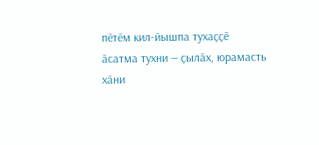пӗтӗм кил-йышпа тухаҫҫӗ
ӑсатма тухни — ҫылӑх, юрамасть
хӑни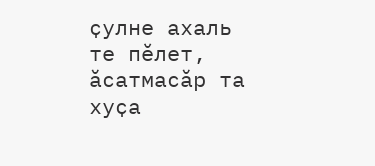ҫулне ахаль те пӗлет, ӑсатмасӑр та
хуҫа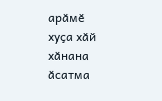арӑмӗ
хуҫа хӑй
хӑнана ӑсатма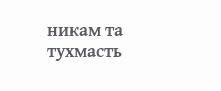никам та тухмасть